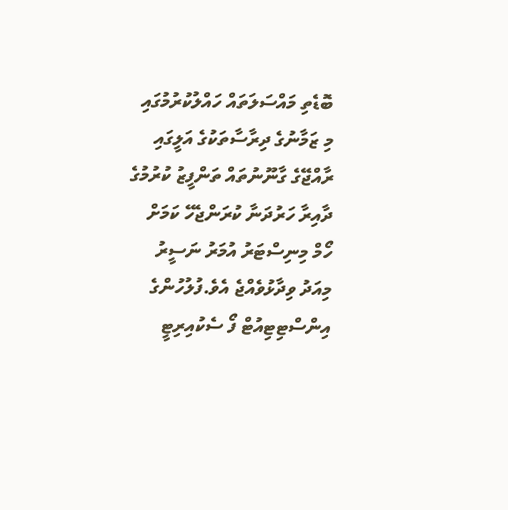ބޮޑެތި މައްސަލަތައް ހައްލުކުރުމުގައި މި ޒަމާނުގެ ދިރާސާތަކުގެ އަލީގައި ރާއްޖޭގެ ގާނޫނުތައް ތަންފީޒު ކުރުމުގެ ދާއިރާ ހަރުދަނާ ކުރަންޖެހޭ ކަމަށް ހޯމް މިނިސްޓަރު އުމަރު ނަސީރު މިއަދު ވިދާޅުވެއްޖެ އެވެ.ފުލުހުންގެ އިންސްޓިޓިއުޓް ފޯ ސެކުއިރިޓީ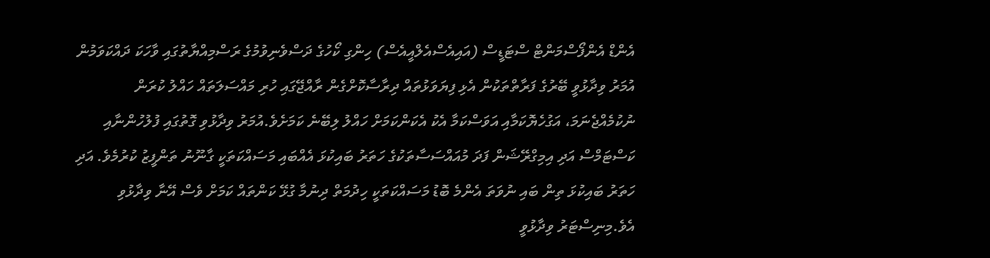އެންޑް އެންފޯސްމަންޓް ސްޓަޑީސް (އައިއެސްއެލްއީއެސް) ހިންގި ކޯހުގެ ދަސްވެނިވުމުގެ ރަސްމިއްޔާތުގައި ވާހަކަ ދައްކަވަމުން އުމަރު ވިދާޅުވީ ބޭރުގެ ފަރާތްތަކުން އެޅި ފިޔަވަޅުތައް ދިރާސާކޮށްގެން ރާއްޖޭގައި ހުރި މައްސަލަތައް ހައްލު ކުރަން ނުކުމެއްޖެނަމަ، އަގުހެޔޮކަމާއި އަވަސްކަމާ އެކު އެކަންކަމަށް ހައްލު ލިބޭނެ ކަމަށެވެ.އުމަރު ވިދާޅުވި ގޮތުގައި ފުލުހުންނާއި ކަސްޓަމްސް އަދި އިމިގްރޭޝަން ފަދަ މުއައްސަސާތަކުގެ ހަތަރު ބައިކުޅަ އެއްބައި މަސައްކަތަކީ ގާނޫނު ތަންފީޒު ކުރުމެވެ. އަދި ހަތަރު ބައިކުޅަ ތިން ބައި ނުވަތަ އެންމެ ބޮޑު މަސައްކަތަކީ ހިދުމަތް ދިނުމާ ގުޅޭ ކަންތައް ކަމަށް ވެސް އޭނާ ވިދާޅުވި އެވެ.މިނިސްޓަރު ވިދާޅުވީ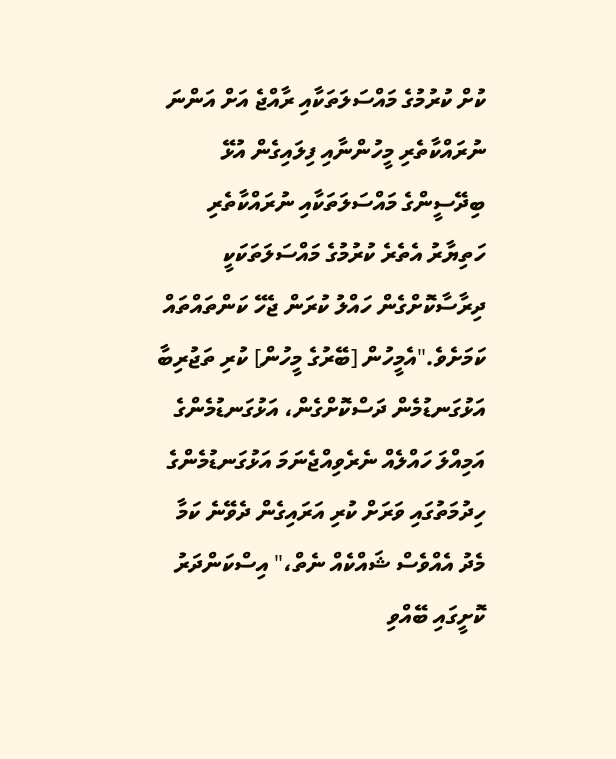ކުށް ކުރުމުގެ މައްސަލަތަކާއި ރާއްޖެ އަށް އަންނަ ނުރައްކާތެރި މީހުންނާއި ފިލައިގެން އުޅޭ ބިދޭސީންގެ މައްސަލަތަކާއި ނުރައްކާތެރި ހަތިޔާރު އެތެރެ ކުރުމުގެ މައްސަލަތަކަކީ ދިރާސާކޮށްގެން ހައްލު ކުރަން ޖެހޭ ކަންތައްތައް ކަމަށެވެ."އެމީހުން [ބޭރުގެ މީހުން] ކުރި ތަޖުރިބާ އަޅުގަނޑުމެން ދަސްކޮށްގެން، އަޅުގަނޑުމެންގެ އަމިއްލަ ހައްލެއް ނެރެވިއްޖެނަމަ އަޅުގަނޑުމެންގެ ހިދުމަތުގައި ވަރަށް ކުރި އަރައިގެން ދެވޭނެ ކަމާ މެދު އެއްވެސް ޝައްކެއް ނެތް،" އިސްކަންދަރު ކޮށީގައި ބޭއްވި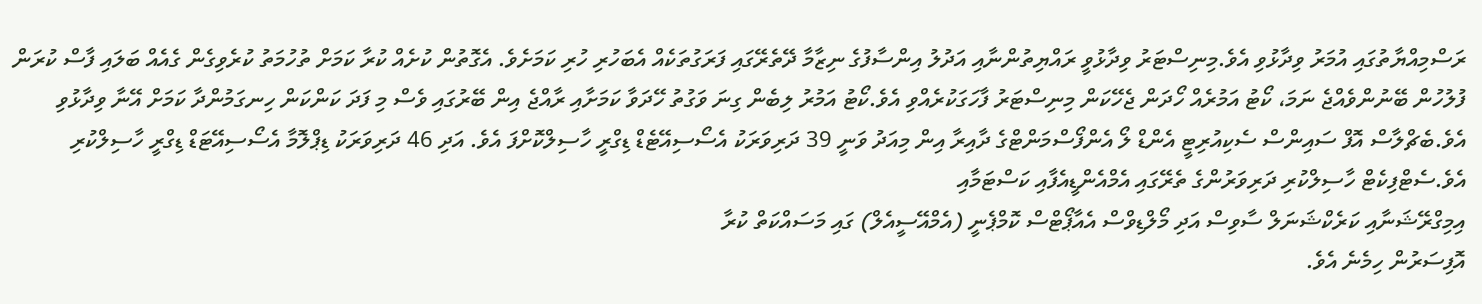ރަސްމިއްޔާތުގައި އުމަރު ވިދާޅުވި އެވެ.މިނިސްޓަރު ވިދާޅުވީ ރައްޔިތުންނާއި އަދުލު އިންސާފުގެ ނިޒާމާ ދޭތެރޭގައި ފަރަގުތަކެއް އެބަހުރި ހުރި ކަމަށެވެ. އެގޮތުން ކުށެއް ކުރާ ކަމަށް ތުހުމަތު ކުރެވިގެން ގެއެއް ބަލައި ފާސް ކުރަން ފުލުހުން ބޭނުންވެއްޖެ ނަމަ، ކޯޓު އަމުރެއް ހޯދަން ޖެހޭކަން މިނިސްޓަރު ފާހަގަކުރެއްވި އެވެ.ކޯޓު އަމުރު ލިބެން ގިނަ ވަގުތު ހޭދަވާ ކަމަށާއި ރާއްޖެ އިން ބޭރުގައި ވެސް މި ފަދަ ކަންކަން ހިނގަމުންދާ ކަމަށް އޭނާ ވިދާޅުވި އެވެ.ބެޗްލާސް އޮފް ސައިންސް ސެކިއުރިޓީ އެންޑް ލޯ އެންފޯސްމަންޓްގެ ދާއިރާ އިން މިއަދު ވަނީ 39 ދަރިވަރަކު އެސޯސިއޭޓެޑް ޑިގްރީ ހާސިލްކޮށްފަ އެވެ. އަދި 46 ދަރިވަރަކު ޑިޕްލޮމާ އެސޯސިއޭޓަޑް ޑިގްރީ ހާސިލްކުރި އެވެ.ސެޓްފިކެޓް ހާސިލްކުރި ދަރިވަރުންގެ ތެރޭގައި އެމްއެންޑީއެފާއި ކަސްޓަމާއި
އިމިގްރޭޝަނާއި ކަރެކްޝަނަލް ސާވިސް އަދި މޯލްޑިވްސް އެއާޕޯޓްސް ކޮމްޕެނީ (އެމްއޭސީއެލް) ގައި މަސައްކަތް ކުރާ
އޮފިސަރުން ހިމެނެ އެވެ.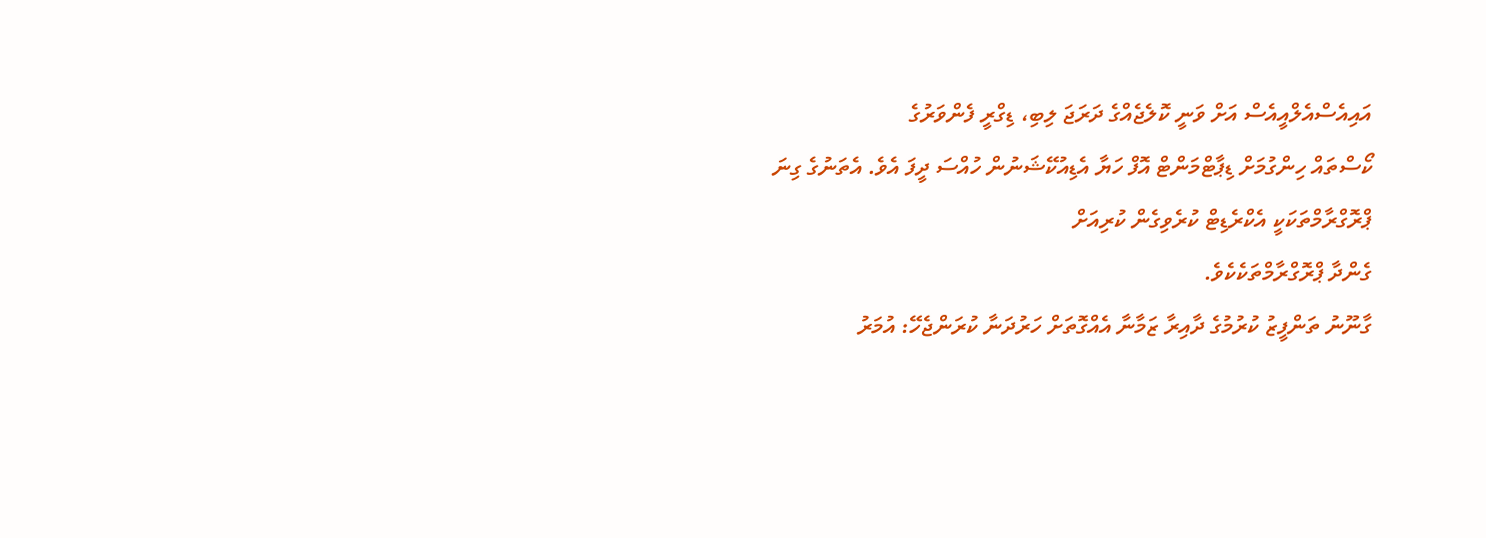އައިއެސްއެލްއީއެސް އަށް ވަނީ ކޮލެޖެއްގެ ދަރަޖަ ލިބި، ޑިގްރީ ފެންވަރުގެ
ކޯސްތައް ހިންގުމަށް ޑިޕާޓްމަންޓް އޮފް ހަޔާ އެޑިއުކޭޝަނުން ހުއްސަ ދީފަ އެވެ. އެތަނުގެ ގިނަ ޕްރޮގްރާމްތަކަކީ އެކްރެޑިޓް ކުރެވިގެން ކުރިއަށް
ގެންދާ ޕްރޮގްރާމްތަކެކެވެ.
ގާނޫނު ތަންފީޒު ކުރުމުގެ ދާއިރާ ޒަމާނާ އެއްގޮތަށް ހަރުދަނާ ކުރަންޖެހޭ: އުމަރު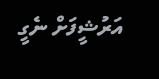އަރުޝީފަށް ނެގީ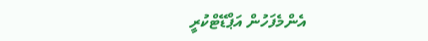އެންމެފަހުން އަޕްޑޭޓްކުރީ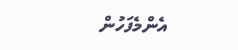އެންމެފަހުން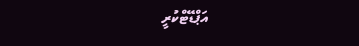އަޕްޑޭޓްކުރީ